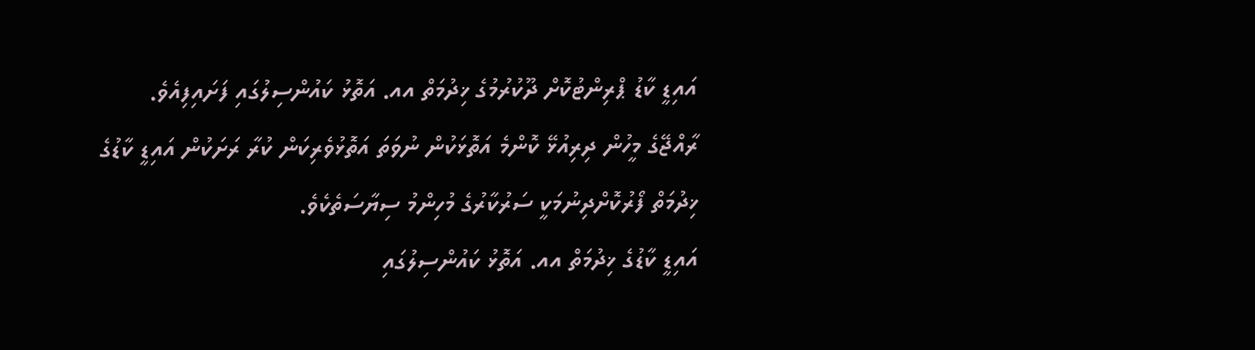އައިޑީ ކާޑު ޕްރިންޓުކޮށް ދޫކުރުމުގެ ޚިދުމަތް އއ. އަތޮޅު ކައުންސިލުގައި ފަށައިފިއެވެ.
ރާއްޖޭގެ މީހުން ދިރިއުޅޭ ކޮންމެ އަތޮޅަކުން ނުވަތަ އަތޮޅުވެރިކަން ކުރާ ރަށަކުން އައިޑީ ކާޑުގެ ޚިދުމަތް ފޯރުކޮށްދިނުމަކީ ސަރުކާރުގެ މުހިންމު ސިޔާސަތެކެވެ.
އައިޑީ ކާޑުގެ ޚިދުމަތް އއ. އަތޮޅު ކައުންސިލުގައި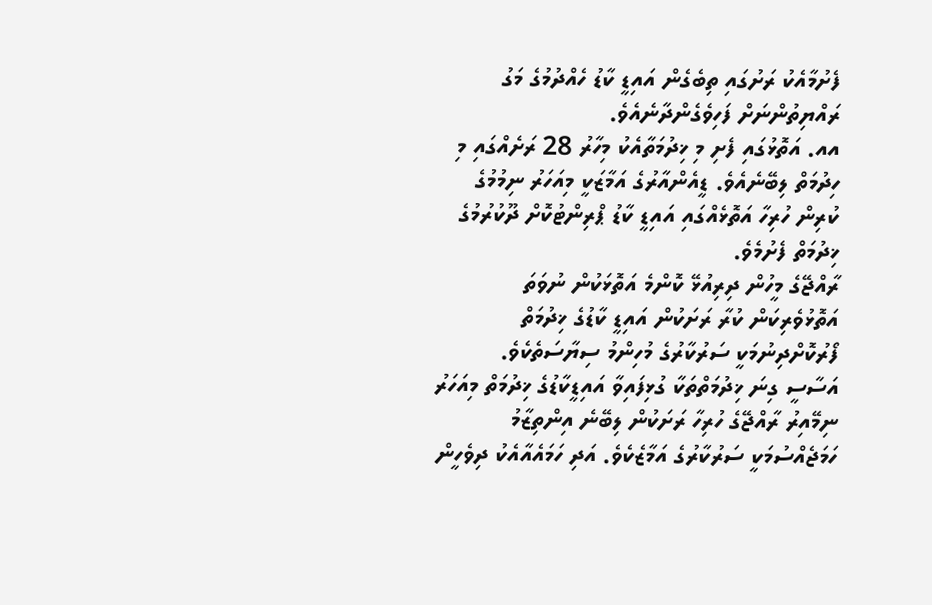ފެށުމާއެކު ރަށުގައި ތިބެގެން އައިޑީ ކާޑު ހެއްދުމުގެ މަގު ރައްޔިތުންނަށް ފަހިވެގެންދާނެއެވެ.
އއ. އަތޮޅުގައި ފެށި މި ޚިދުމަތާއެކު މިހާރު 28 ރަށެއްގައި މި ހިދުމަތް ލިބޭނެއެވެ. ޑީއެންއާރުގެ އަމާޒަކީ މިއަހަރު ނިމުމުގެ ކުރިން ހުރިހާ އަތޮޅެއްގައި އައިޑީ ކާޑު ޕްރިންޓުކޮށް ދޫކުރުމުގެ ޚިދުމަތް ފެށުމެވެ.
ރާއްޖޭގެ މީހުން ދިރިއުޅޭ ކޮންމެ އަތޮޅަކުން ނުވަތަ އަތޮޅުވެރިކަން ކުރާ ރަށަކުން އައިޑީ ކާޑުގެ ޚިދުމަތް ފޯރުކޮށްދިނުމަކީ ސަރުކާރުގެ މުހިންމު ސިޔާސަތެކެވެ.
އަސާސީ ގިނަ ޚިދުމަތްތަކާ ގުޅިފައިވާ އައިޑީކާޑުގެ ޚިދުމަތް މިއަހަރު ނިމޭއިރު ރާއްޖޭގެ ހުރިހާ ރަށަކުން ލިބޭނެ އިންތިޒާމު ހަމަޖެއްސުމަކީ ސަރުކާރުގެ އަމާޒެކެވެ. އަދި ހަމައެއާއެކު ދިވެހީން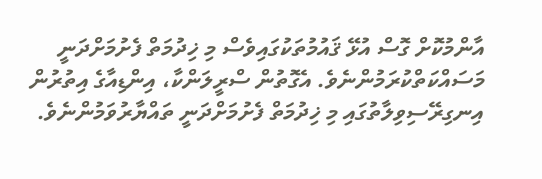އާންމުކޮށް ގޮސް އުޅޭ ޤައުމުތަކުގައިވެސް މި ޚިދުމަތް ފެށުމަށްދަނީ މަސައްކަތްކުރަމުންނެވެ. އެގޮތުން ސްރީލަންކާ، އިންޑިއާގެ އިތުރުން އިނގިރޭސިވިލާތުގައި މި ޚިދުމަތް ފެށުމަށްދަނީ ތައްޔާރުވަމުންނެވެ.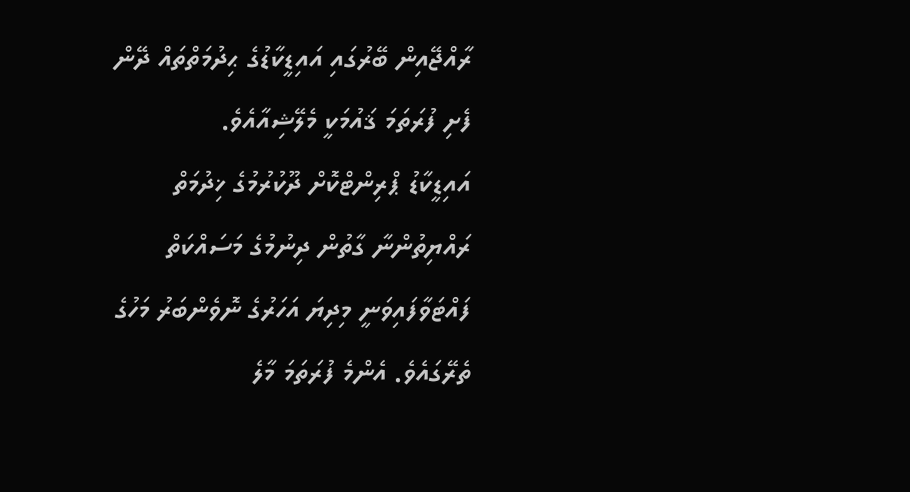ރާއްޖޭއިން ބޭރުގައި އައިޑީކާޑުގެ ޙިދުމަތްތައް ދޭން ފެށި ފުރަތަމަ ޤައުމަކީ މެލޭޝިއާއެވެ.
އައިޑީކާޑު ޕްރިންޓްކޮށް ދޫކުރުމުގެ ޚިދުމަތް ރައްޔިތުންނާ ގާތުން ދިނުމުގެ މަސައްކަތް ފައްޓަވާފައިވަނީ މިދިޔަ އަހަރުގެ ނޮވެންބަރު މަހުގެ ތެރޭގައެވެ. އެންމެ ފުރަތަމަ މާލެ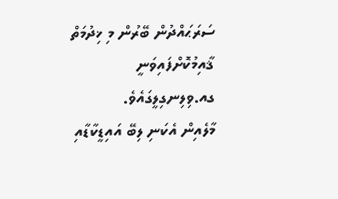ސަރަޙައްދުން ބޭރުން މި ޚިދުމަތް ޤާއިމުކޮށްފައިވަނީ ގއ.ވިލިނގިލީގައެވެ.
މާލެއިން އެކަނި ލިބޭ އައިޑީކާޑާއި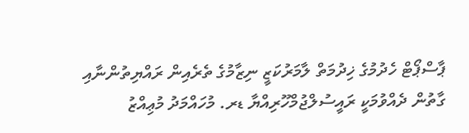ޕާސްޕޯޓް ހެދުމުގެ ޚިދުމަތް ލާމަރުކަޒީ ނިޒާމުގެ ތެރެއިން ރައްޔިތުންނާއި ގާތުން ދެއްވުމަކީ ރައީސުލްޖުމްހޫރިއްޔާ ޑރ. މުހައްމަދު މުޢިއްޒު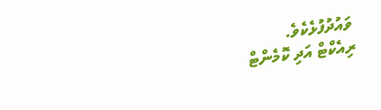ވައުދުފުޅެކެވެ.
ރިއެކްޓް އަދި ކޮމެންޓް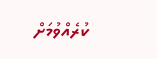ކުރެއްވުމަށް